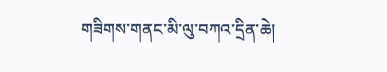གཟིགས་གནང་མི་ལུ་བཀའ་དྲིན་ཆེ།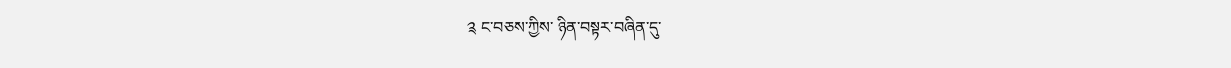༉ ང་བཅས་ཀྱིས་ ཉིན་བསྟར་བཞིན་དུ་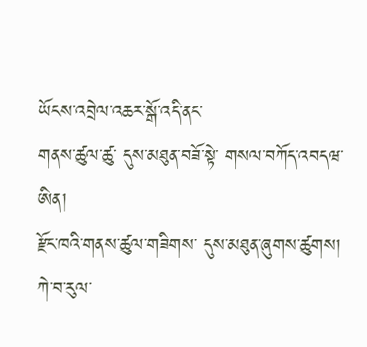ཡོངས་འབྲེལ་འཆར་སྒོ་འདི་ནང་
གནས་ཚུལ་ཚུ་ དུས་མཐུན་བཟོ་སྟེ་ གསལ་བཀོད་འབདཝ་ཨིན།
རྫོང་ཁའི་གནས་ཚུལ་གཟིགས་ དུས་མཐུན་ཞུགས་ཚུགས།
ཀེ་བ་རུལ་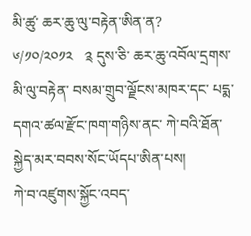མི་ཚུ་ ཆར་ཆུ་ལུ་བརྟེན་ཨིན་ན?
༦/༡༠/༢༠༡༢   ༉ དུས་ཅི་ ཆར་ཆུ་འབོལ་དྲགས་མི་ལུ་བརྟེན་ བསམ་གྲུབ་ལྗོངས་མཁར་དང་ པདྨ་དགའ་ཚལ་རྫོང་ཁག་གཉིས་ནང་ ཀེ་བའི་ཐོན་སྐྱེད་མར་བབས་སོང་ཡོདཔ་ཨིན་པས།
ཀེ་བ་འཛུགས་སྐྱོང་འབད་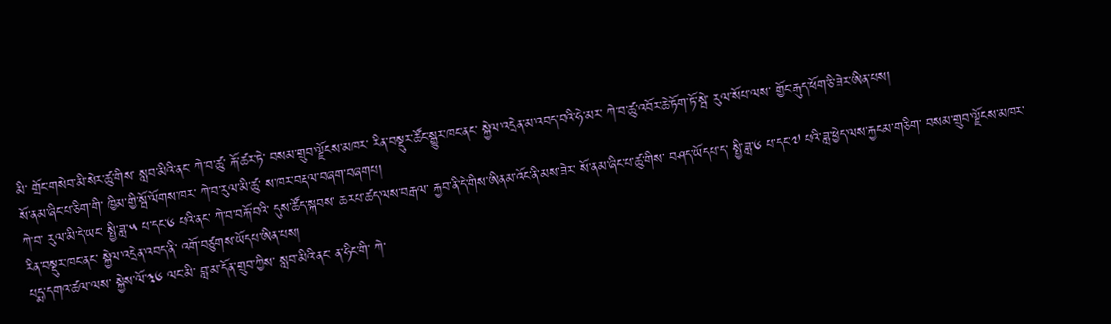མི་ གྲོང་གསེབ་མི་སེར་ཚུ་གིས་ སླབ་མིའི་ནང་ ཀེ་བ་ཚུ་ རྐོ་ཚར་ཏེ་ བསམ་གྲུབ་ལྗོངས་མཁར་ རིན་བསྡུར་ཚོང་སྒྱུར་ཁང་ནང་ སྐྱེལ་འདྲེན་མ་འབད་བའི་ཧེ་མར་ ཀེ་བ་ཚུ་འབོར་ཆེ་ཏོག་ཏོ་སྦེ་ རུལ་སོཔ་ལས་ གྱོང་རྒུད་ཕོག་ཅི་ཟེར་ཨིན་པས།
སོ་ནམ་ཞིང་པ་ཅིག་གི་ ཁྱིམ་གྱི་སྦོ་ལོགས་ཁར་ ཀེ་བ་རུལ་མི་ཚུ་ ས་ཁར་བརྡལ་བཞག་བཞགཔ།
ཀེ་བ་ རུལ་མི་དེ་ཡང་ སྤྱི་ཟླ་༥ པ་དང་༦ པའི་ནང་ ཀེ་བ་བརྐོ་བའི་ དུས་ཚོད་སྐབས་ ཆརཔ་ཚད་ལས་བརྒལ་ རྐྱབ་ནི་དེ་གིས་ཨིནམ་འོང་ནི་མས་ཟེར་ སོ་ནམ་ཞིང་པ་ཚུ་གིས་ བཤད་ཡོདཔ་ད་ སྤྱི་ཟླ་༦ པ་དང་༧ པའི་ཟླ་ཕྱེད་ལས་རྐྱངམ་གཅིག་ བསམ་གྲུབ་ལྗོངས་མཁར་རིན་བསྡུར་ཁང་ནང་ སྐྱེལ་འདྲེན་འབད་ནི་ འགོ་བཙུགས་ཡོདཔ་ཨིན་པས།
པདྨ་དགའ་ཚལ་ལས་ སྐྱེས་ལོ་༣༦ ལང་མི་ བླ་མ་དོན་གྲུབ་ཀྱིས་ སླབ་མིའི་ནང་ ན་ཧིང་གི་ ཀེ་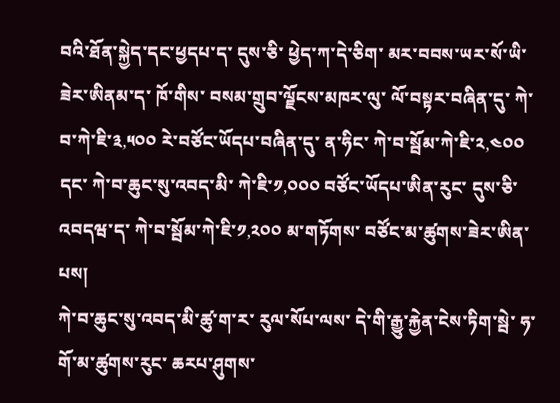བའི་ཐོན་སྐྱེད་དང་ཕྱདཔ་ད་ དུས་ཅི་ ཕྱེད་ཀ་དེ་ཅིག་ མར་བབས་ཡར་སོ་ཡི་ཟེར་ཨིནམ་ད་ ཁོ་གིས་ བསམ་གྲུབ་ལྗོངས་མཁར་ལུ་ ལོ་བསྟར་བཞིན་དུ་ ཀེ་བ་ཀེ་ཇི་༣,༥༠༠ རེ་བཙོང་ཡོདཔ་བཞིན་དུ་ ན་ཧིང་ ཀེ་བ་སྦོམ་ཀེ་ཇི་༢,༤༠༠ དང་ ཀེ་བ་ཆུང་སུ་འབད་མི་ ཀེ་ཇི་༡,༠༠༠ བཙོང་ཡོདཔ་ཨིན་རུང་ དུས་ཅི་འབདཝ་ད་ ཀེ་བ་སྦོམ་ཀེ་ཇི་༡,༢༠༠ མ་གཏོགས་ བཙོང་མ་ཚུགས་ཟེར་ཨིན་པས།
ཀེ་བ་ཆུང་སུ་འབད་མི་ཚུ་ག་ར་ རུལ་སོཔ་ལས་ དེ་གི་རྒྱུ་རྐྱེན་ངེས་ཏིག་སྦེ་ ཧ་གོ་མ་ཚུགས་རུང་ ཆརཔ་ཤུགས་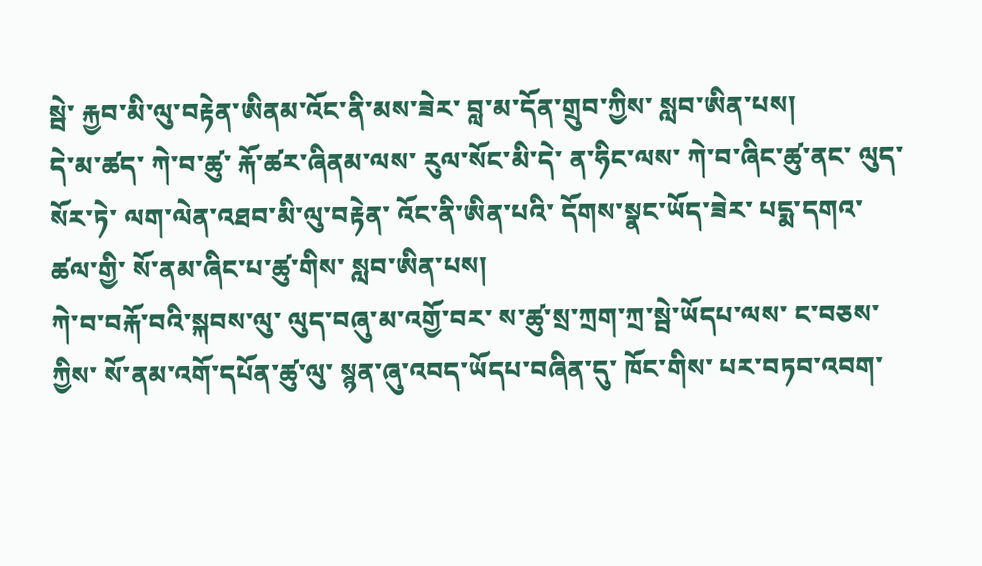སྦེ་ རྐྱབ་མི་ལུ་བརྟེན་ཨིནམ་འོང་ནི་མས་ཟེར་ བླ་མ་དོན་གྲུབ་ཀྱིས་ སླབ་ཨིན་པས།
དེ་མ་ཚད་ ཀེ་བ་ཚུ་ རྐོ་ཚར་ཞིནམ་ལས་ རུལ་སོང་མི་དེ་ ན་ཧིང་ལས་ ཀེ་བ་ཞིང་ཚུ་ནང་ ལུད་སོར་ཏེ་ ལག་ལེན་འཐབ་མི་ལུ་བརྟེན་ འོང་ནི་ཨིན་པའི་ དོགས་སྣང་ཡོད་ཟེར་ པདྨ་དགའ་ཚལ་གྱི་ སོ་ནམ་ཞིང་པ་ཚུ་གིས་ སླབ་ཨིན་པས།
ཀེ་བ་བརྐོ་བའི་སྐབས་ལུ་ ལུད་བཞུ་མ་འགྱོ་བར་ ས་ཚུ་སྲ་ཀྲག་ཀྲ་སྦེ་ཡོདཔ་ལས་ ང་བཅས་ཀྱིས་ སོ་ནམ་འགོ་དཔོན་ཚུ་ལུ་ སྙན་ཞུ་འབད་ཡོདཔ་བཞིན་དུ་ ཁོང་གིས་ པར་བཏབ་འབག་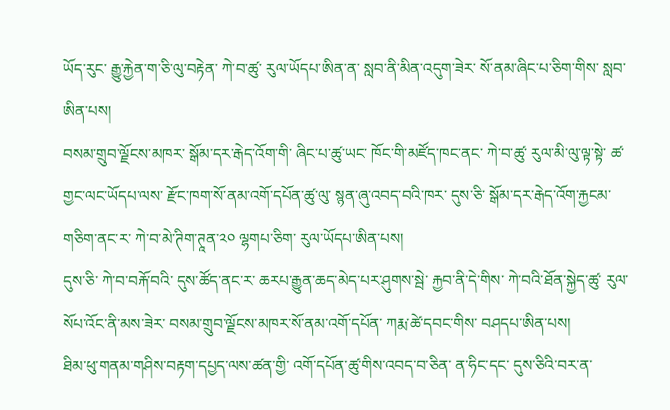ཡོད་རུང་ རྒྱུ་རྐྱེན་ག་ཅི་ལུ་བརྟེན་ ཀེ་བ་ཚུ་ རུལ་ཡོདཔ་ཨིན་ན་ སླབ་ནི་མིན་འདུག་ཟེར་ སོ་ནམ་ཞིང་པ་ཅིག་གིས་ སླབ་ཨིན་པས།
བསམ་གྲུབ་ལྗོངས་མཁར་ སྒོམ་དར་རྒེད་འོག་གི་ ཞིང་པ་ཚུ་ཡང་ ཁོང་གི་མཛོད་ཁང་ནང་ ཀེ་བ་ཚུ་ རུལ་མི་ལུ་ལྟ་སྟེ་ ཚ་གྱང་ལང་ཡོདཔ་ལས་ རྫོང་ཁག་སོ་ནམ་འགོ་དཔོན་ཚུ་ལུ་ སྙན་ཞུ་འབད་བའི་ཁར་ དུས་ཅི་ སྒོམ་དར་རྒེད་འོག་རྐྱངམ་གཅིག་ནང་ར་ ཀེ་བ་མེ་ཊིག་ཊཱན་༢༠ ལྷགཔ་ཅིག་ རུལ་ཡོདཔ་ཨིན་པས།
དུས་ཅི་ ཀེ་བ་བརྐོ་བའི་ དུས་ཚོད་ནང་ར་ ཆརཔ་རྒྱུན་ཆད་མེད་པར་ཤུགས་སྦེ་ རྐྱབ་ནི་དེ་གིས་ ཀེ་བའི་ཐོན་སྐྱེད་ཚུ་ རུལ་སོཔ་འོང་ནི་མས་ཟེར་ བསམ་གྲུབ་ལྗོངས་མཁར་སོ་ནམ་འགོ་དཔོན་ ཀརྨ་ཚེ་དབང་གིས་ བཤདཔ་ཨིན་པས།
ཐིམ་ཕུ་གནམ་གཤིས་བརྟག་དཔྱད་ལས་ཚན་གྱི་ འགོ་དཔོན་ཚུ་གིས་འབད་བ་ཅིན་ ན་ཧིང་དང་ དུས་ཅིའི་བར་ན་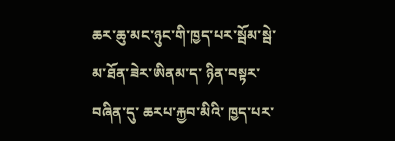ཆར་ཆུ་མང་ཉུང་གི་ཁྱད་པར་སྦོམ་སྦེ་ མ་ཐོན་ཟེར་ཨིནམ་ད་ ཉིན་བསྟར་བཞིན་དུ་ ཆརཔ་རྐྱབ་མིའི་ ཁྱད་པར་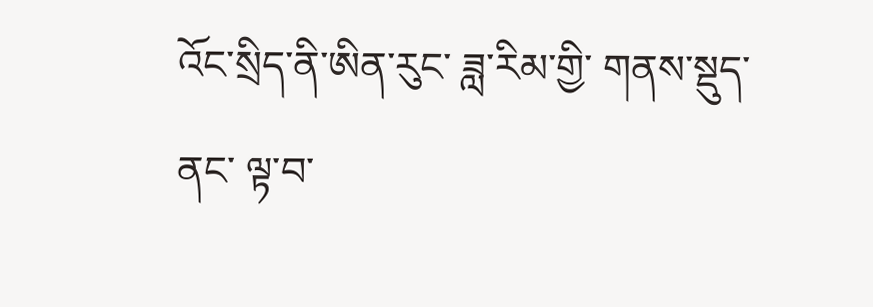འོང་སྲིད་ནི་ཨིན་རུང་ ཟླ་རིམ་གྱི་ གནས་སྡུད་ནང་ ལྟ་བ་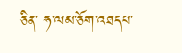ཅིན་ ཧ་ལམ་ཅོག་འཐདཔ་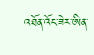འཐོན་འོང་ཟེར་ཨིན་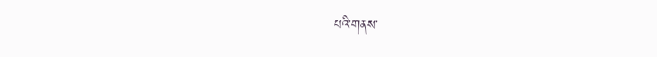པའི་གནས་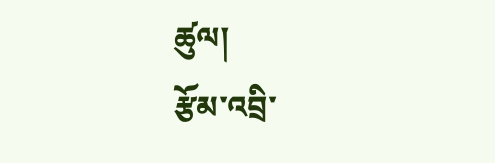ཚུལ།
རྩོམ་འབྲི་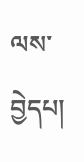ལས་བྱེདཔ།